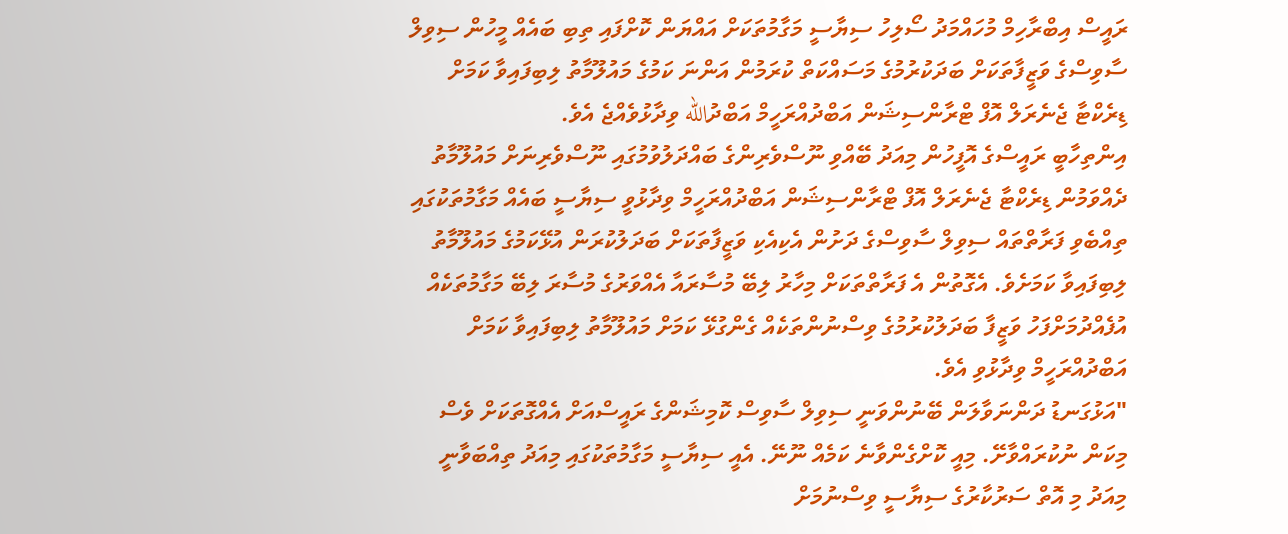ރައީސް އިބްރާހިމް މުހައްމަދު ސޯލިހު ސިޔާސީ މަގާމުތަކަށް އައްޔަން ކޮށްފައި ތިބި ބައެއް މީހުން ސިވިލް ސާވިސްގެ ވަޒީފާތަކަށް ބަދަކުރުމުގެ މަސައްކަތް ކުރަމުން އަންނަ ކަމުގެ މައުލޫމާތު ލިބިފައިވާ ކަމަށް ޑިރެކްޓާ ޖެނެރަލް އޮފް ޓްރާންސިޝަން އަބްދުއްރަހީމް އަބްދުالله ވިދާޅުވެއްޖެ އެވެ.
އިންތިހާބީ ރައީސްގެ އޮފީހުން މިއަދު ބޭއްވި ނޫސްވެރިންގެ ބައްދަލުވުމުގައި ނޫސްވެރިނަށް މައުލޫމާތު ދެއްވަމުން ޑިރެކްޓާ ޖެނެރަލް އޮފް ޓްރާންސިޝަން އަބްދުއްރަހީމް ވިދާޅުވީ ސިޔާސީ ބައެއް މަގާމުތަކުގައި ތިއްބެވި ފަރާތްތައް ސިވިލް ސާވިސްގެ ދަށުން އެކިއެކި ވަޒީފާތަކަށް ބަދަލުކުރަން އުޅޭކަމުގެ މައުލޫމާތު ލިބިފައިވާ ކަމަށެވެ. އެގޮތުން އެ ފަރާތްތަކަށް މިހާރު ލިބޭ މުސާރައާ އެއްވަރުގެ މުސާރަ ލިބޭ މަގާމުތަކެއް އުފެއްދުމަށްފަހު ވަޒީފާ ބަދަލުކުރުމުގެ ވިސްނުންތަކެއް ގެންގުޅޭ ކަމަށް މައުލޫމާތު ލިބިފައިވާ ކަމަށް އަބްދުއްރަހީމް ވިދާޅުވި އެވެ.
"އަޅުގަނޑު ދަންނަވާލަން ބޭނުންވަނީ ސިވިލް ސާވިސް ކޮމިޝަންގެ ރައީސްއަށް އެއްގޮތަކަށް ވެސް މިކަން ނުކުރައްވާށޭ. މިއީ ކޮށްގެންވާނެ ކަމެއް ނޫނޭ. އެއީ ސިޔާސީ މަގާމުތަކުގައި މިއަދު ތިއްބަވާނީ މިއަދު މި އޮތް ސަރުކާރުގެ ސިޔާސީ ވިސްނުމަށް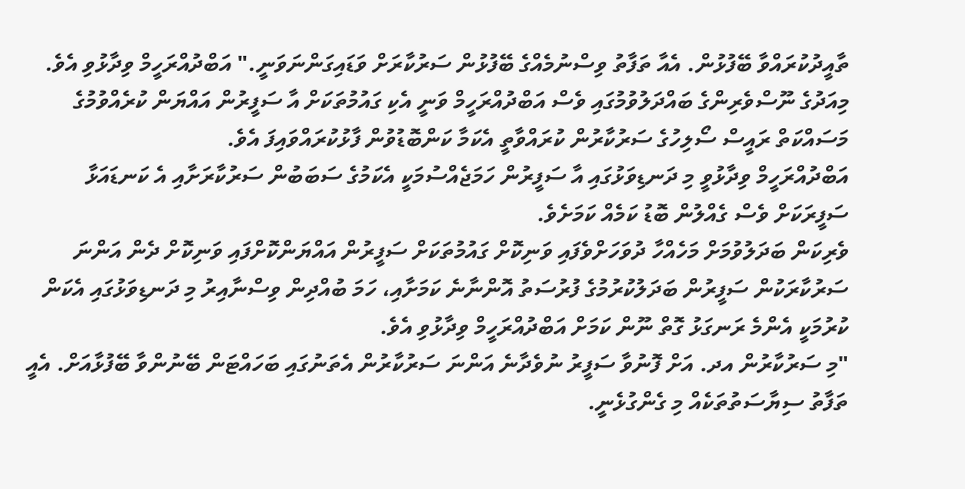ތާއީދުކުރައްވާ ބޭފުޅުން. އެއާ ތަފާތު ވިސްނުމެއްގެ ބޭފުޅުން ސަރުކާރަށް ވަޑައިގަންނަވަނީ." އަބްދުއްރަހީމް ވިދާޅުވި އެވެ.
މިއަދުގެ ނޫސްވެރިންގެ ބައްދަލުވުމުގައި ވެސް އަބްދުއްރަހީމް ވަނީ އެކި ގައުމުތަކަށް އާ ސަފީރުން އައްޔަން ކުރެއްވުމުގެ މަސައްކަތް ރައީސް ސޯލިހުގެ ސަރުކާރުން ކުރައްވާތީ އެކަމާ ކަންބޮޑުވުން ފާޅުކުރައްވައިފަ އެވެ.
އަބްދުއްރަހީމް ވިދާޅުވީ މި ދަނޑިވަޅުގައި އާ ސަފީރުން ހަމަޖެއްސުމަކީ އެކަމުގެ ސަބަބުން ސަރުކާރަށާއި އެ ކަނޑައަޅާ ސަފީރަކަށް ވެސް ގެއްލުން ބޮޑު ކަމެއް ކަމަށެވެ.
ވެރިކަން ބަދަލުވުމަށް މަހެއްހާ ދުވަހަށްވެފައި ވަނިކޮށް ގައުމުތަކަށް ސަފީރުން އައްޔަންކޮށްފައި ވަނިކޮށް ދެން އަންނަ ސަރުކާރަކުން ސަފީރުން ބަދަލުކުރުމުގެ ފުރުސަތު އޮންނާނެ ކަމަށާއި، ހަމަ ބުއްދިން ވިސްނާއިރު މި ދަނޑިވަޅުގައި އެކަން ކުރުމަކީ އެންމެ ރަނގަޅު ގޮތް ނޫން ކަމަށް އަބްދުއްރަހީމް ވިދާޅުވި އެވެ.
"މި ސަރުކާރުން އދ. އަށް ފޮނުވާ ސަފީރު ނުވެދާނެ އަންނަ ސަރުކާރުން އެތަނުގައި ބަހައްޓަން ބޭނުންވާ ބޭފުޅާއަށް. އެއީ ތަފާތު ސިޔާސަތުތަކެއް މި ގެންގުޅެނީ.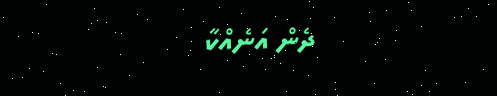ދެން އަނެއްކާ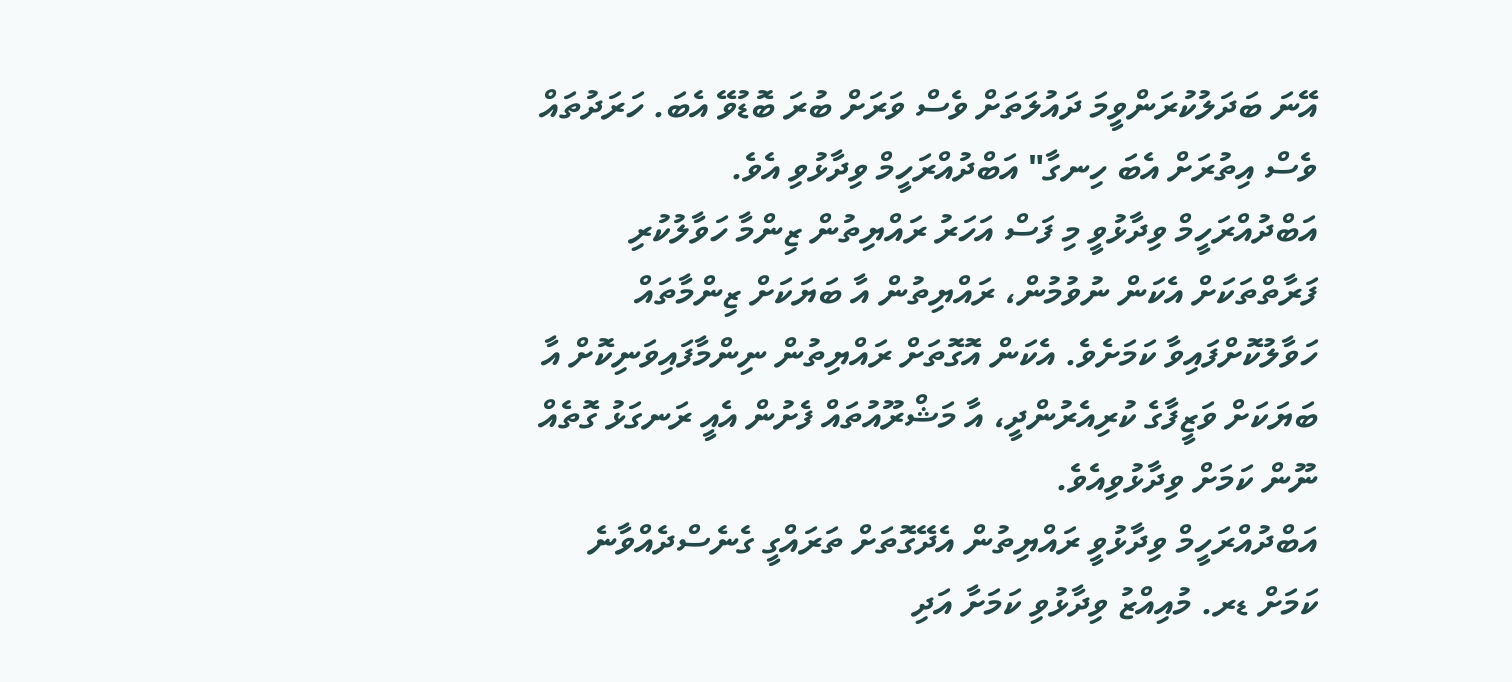އޭނަ ބަދަލުކުރަންވީމަ ދައުލަތަށް ވެސް ވަރަށް ބުރަ ބޮޑުވޭ އެބަ. ހަރަދުތައް ވެސް އިތުރަށް އެބަ ހިނގާ" އަބްދުއްރަހީމް ވިދާޅުވި އެވެ.
އަބްދުއްރަހީމް ވިދާޅުވީ މި ފަސް އަހަރު ރައްޔިތުން ޒިންމާ ހަވާލުކުރި ފަރާތްތަކަށް އެކަން ނުވުމުން، ރައްޔިތުން އާ ބަޔަކަށް ޒިންމާތައް ހަވާލުކޮށްފައިވާ ކަމަށެވެ. އެކަން އޮގޮތަށް ރައްޔިތުން ނިންމާފައިވަނިކޮށް އާ ބަޔަކަށް ވަޒީފާގެ ކުރިއެރުންދީ، އާ މަޝްރޫއުތައް ފެށުން އެއީ ރަނގަޅު ގޮތެއް ނޫން ކަމަށް ވިދާޅުވިއެވެ.
އަބްދުއްރަހީމް ވިދާޅުވީ ރައްޔިތުން އެދޭގޮތަށް ތަރައްގީ ގެނެސްދެއްވާނެ ކަމަށް ޑރ. މުއިއްޒު ވިދާޅުވި ކަމަށާ އަދި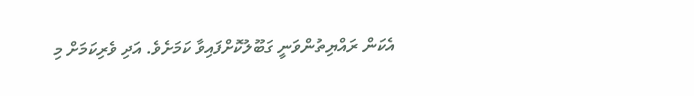އެކަން ރައްޔިތުންވަނީ ގަބޫލުކޮށްފައިވާ ކަމަށެވެ. އަދި ވެރިކަމަށް މި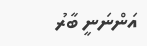އަންނަނީ ބާރު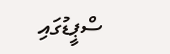ސްޕީޑުގައި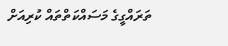ތަރައްގީގެ މަސައްކަތްތައް ކުރިއަށް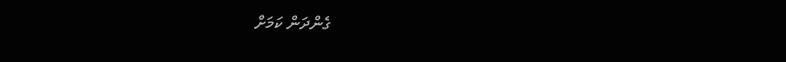ގެންދަން ކަމަށް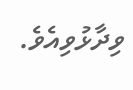ވިދާޅުވިއެވެ.